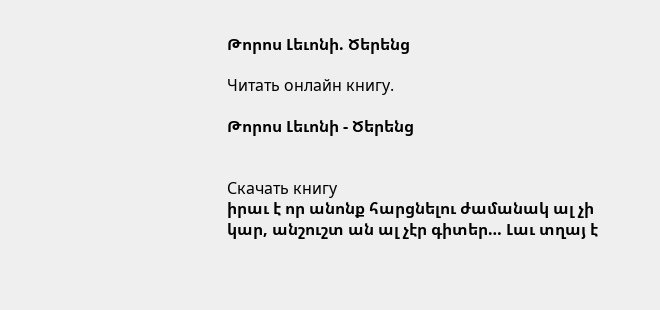Թորոս Լեւոնի. Ծերենց

Читать онлайн книгу.

Թորոս Լեւոնի - Ծերենց


Скачать книгу
իրաւ է որ անոնք հարցնելու ժամանակ ալ չի կար, անշուշտ ան ալ չէր գիտեր… Լաւ տղայ է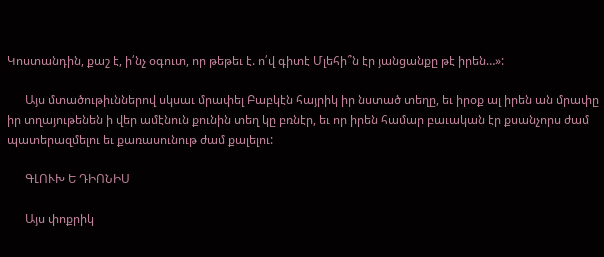Կոստանդին, քաշ է, ի՛նչ օգուտ, որ թեթեւ է. ո՛վ գիտէ Մլեհի՞ն էր յանցանքը թէ իրեն…»:

      Այս մտածութիւններով սկսաւ մրափել Բաբկէն հայրիկ իր նստած տեղը, եւ իրօք ալ իրեն ան մրափը իր տղայութենեն ի վեր ամէնուն քունին տեղ կը բռնէր, եւ որ իրեն համար բաւական էր քսանչորս ժամ պատերազմելու եւ քառասունութ ժամ քալելու:

      ԳԼՈՒԽ Ե ԴԻՈՆԻՍ

      Այս փոքրիկ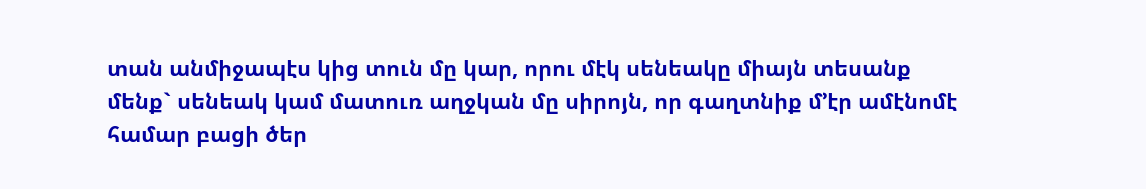տան անմիջապէս կից տուն մը կար, որու մէկ սենեակը միայն տեսանք մենք` սենեակ կամ մատուռ աղջկան մը սիրոյն, որ գաղտնիք մ՚էր ամէնոմէ համար բացի ծեր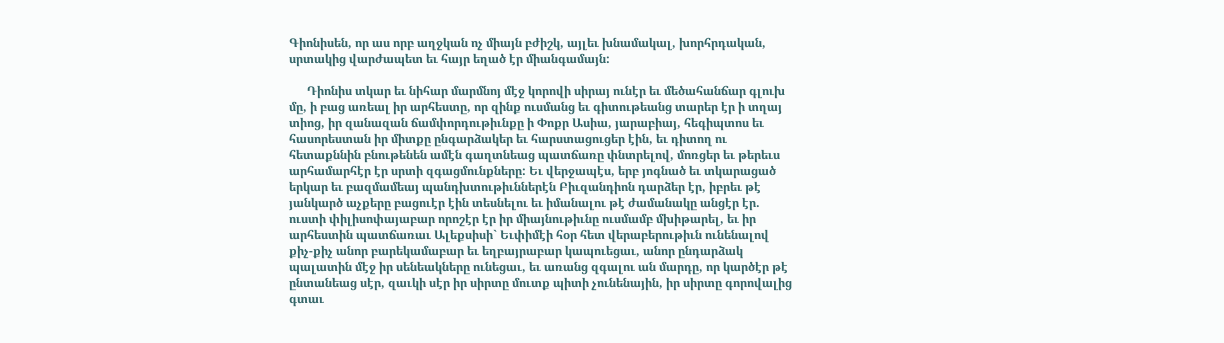Գիոնիսեն, որ աս որբ աղջկան ոչ միայն բժիշկ, այլեւ խնամակալ, խորհրդական, սրտակից վարժապետ եւ հայր եղած էր միանգամայն:

      Դիոնիս տկար եւ նիհար մարմնոյ մէջ կորովի սիրայ ունէր եւ մեծահանճար գլուխ մը, ի բաց առեալ իր արհեստը, որ զինք ուսմանց եւ գիտութեանց տարեր էր ի տղայ տիոց, իր զանազան ճամփորդութիւնքը ի Փոքր Ասիա, յարաբիայ, հեգիպտոս եւ հասորեստան իր միտքը ընգարձակեր եւ հարստացուցեր էին, եւ դիտող ու հետաքննին բնութենեն ամէն գաղտնեաց պատճառը փնտրելով, մոռցեր եւ թերեւս արհամարհէր էր սրտի զգացմունքները: Եւ վերջապէս, երբ յոգնած եւ տկարացած երկար եւ բազմամեայ պանդխտութիւններէն Բիւզանդիոն դարձեր էր, իբրեւ թէ յանկարծ աչքերը բացուէր էին տեսնելու եւ իմանալու թէ ժամանակը անցէր էր. ուստի փիլիսոփայաբար որոշէր էր իր միայնութիւնը ուսմամբ մխիթարել, եւ իր արհեստին պատճառաւ Ալեքսիսի` Եւփիմէի հօր հետ վերաբերութիւն ունենալով քիչ-քիչ անոր բարեկամաբար եւ եղբայրաբար կապուեցաւ, անոր ընդարձակ պալատին մէջ իր սենեակները ունեցաւ, եւ առանց զգալու ան մարդը, որ կարծէր թէ ընտանեաց սէր, զաւկի սէր իր սիրտը մուտք պիտի չունենային, իր սիրտը գորովալից գտաւ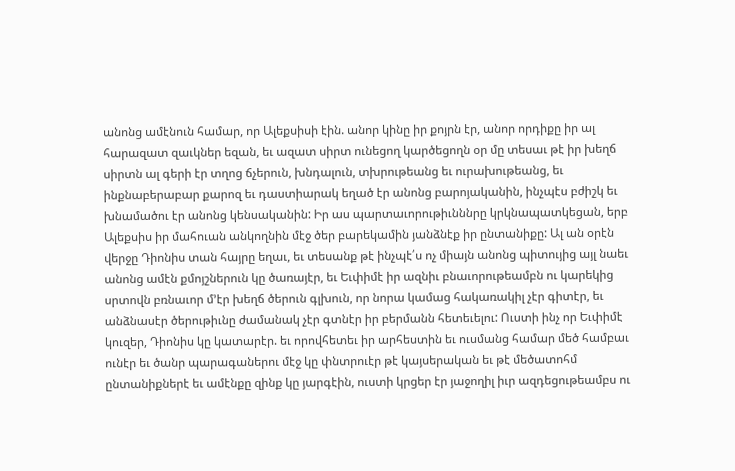անոնց ամէնուն համար, որ Ալեքսիսի էին. անոր կինը իր քոյրն էր, անոր որդիքը իր ալ հարազատ զաւկներ եզան, եւ ազատ սիրտ ունեցող կարծեցողն օր մը տեսաւ թէ իր խեղճ սիրտն ալ գերի էր տղոց ճչերուն, խնդալուն, տխրութեանց եւ ուրախութեանց, եւ ինքնաբերաբար քարոզ եւ դաստիարակ եղած էր անոնց բարոյականին, ինչպէս բժիշկ եւ խնամածու էր անոնց կենսականին: Իր աս պարտաւորութիւնննրը կրկնապատկեցան, երբ Ալեքսիս իր մահուան անկողնին մէջ ծեր բարեկամին յանձնէք իր ընտանիքը: Ալ ան օրէն վերջը Դիոնիս տան հայրը եղաւ, եւ տեսանք թէ ինչպէ՛ս ոչ միայն անոնց պիտույից այլ նաեւ անոնց ամէն քմոյշներուն կը ծառայէր, եւ Եւփիմէ իր ազնիւ բնաւորութեամբն ու կարեկից սրտովն բռնաւոր մ՚էր խեղճ ծերուն գլխուն, որ նորա կամաց հակառակիլ չէր գիտէր, եւ անձնասէր ծերութիւնը ժամանակ չէր գտնէր իր բերմանն հետեւելու: Ուստի ինչ որ Եւփիմէ կուզեր, Դիոնիս կը կատարէր. եւ որովհետեւ իր արհեստին եւ ուսմանց համար մեծ համբաւ ունէր եւ ծանր պարագաներու մէջ կը փնտրուէր թէ կայսերական եւ թէ մեծատոհմ ընտանիքներէ եւ ամէնքը զինք կը յարգէին, ուստի կրցեր էր յաջողիլ իւր ազդեցութեամբս ու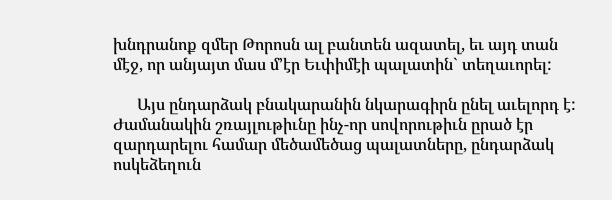խնդրանոք զմեր Թորոսն ալ բանտեն ազատել, եւ այդ տան մէջ, որ անյայտ մաս մ՚էր Եւփիմէի պալատին` տեղաւորել:

      Այս ընդարձակ բնակարանին նկարագիրն ընել աւելորդ է: Ժամանակին շռայլութիւնը ինչ-որ սովորութիւն ըրած էր զարդարելու համար մեծամեծաց պալատները, ընդարձակ ոսկեձեղուն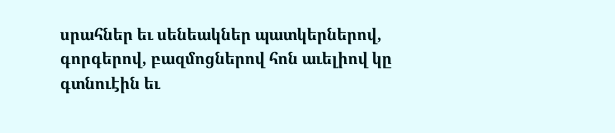սրահներ եւ սենեակներ պատկերներով, գորգերով, բազմոցներով հոն աւելիով կը գտնուէին եւ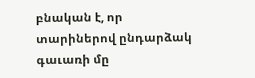բնական է, որ տարիներով ընդարձակ գաւառի մը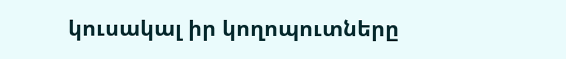կուսակալ իր կողոպուտները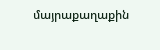մայրաքաղաքին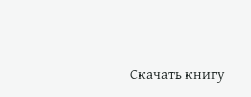Скачать книгу